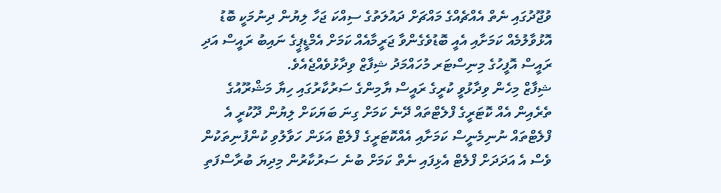ވުޖޫދުގައި ނެތް އެއްޗެއްގެ މައްޗަށް ދައުލަތުގެ ސިއްކަ ޖަހާ ލިޔުން ދިނުމަކީ ބޮޑު އޮޅުވާލުމެއް ކަމަށާއި އެއީ ބޮޑުވެގެންވާ ޖަރީމާއެއް ކަމަށް އެމްޑީޕީގެ ނައިބު ރައީސް އަދި ރައީސް އޮފީހުގެ މިނިސްޓަރ މުހައްމަދު ޝިފާޒް ވިދާޅުވެއްޖެއެވެ.
ޝިފާޒް މިހެން ވިދާޅުވީ ކުރީގެ ރައީސް ޔާމިންގެ ސަރުކާރުގައި ހިޔާ މަޝްރޫއުގެ ތެރެއިން އެއް ކޮޓަރީގެ ފްލެޓްތައް ދޭނެ ކަމަށް ގިނަ ބަޔަކަށް ލިޔުން ދޫކުރީ އެ ފްލެޓްތައް ނުނިމެނީސް ކަމަށާއި އެއްކޮޓަރީގެ ފްލެޓް އަޅަން ހަވާލުވި ކުންފުނިތަކުން ވެސް އެ އަދަދަށް ފްލެޓް އެޅިފައި ނެތް ކަމަށް ބުނެ ސަރުކާރުން މިދިޔަ ބުރާސްފަތި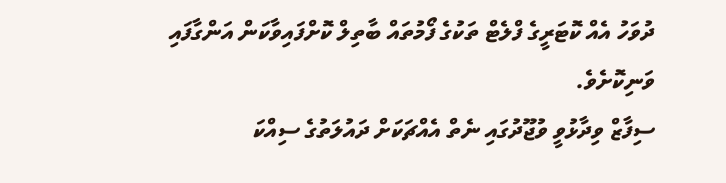ދުވަހު އެއް ކޮޓަރީގެ ފްލެޓް ތަކުގެ ފޯމުތައް ބާތިލް ކޮށްފައިވާކަން އަންގާފައި ވަނިކޮށެވެ.
ސިފާޒް ވިދާޅުވީ ވުޖޫދުގައި ނެތް އެއްޗަކަށް ދައުލަތުގެ ސިއްކަ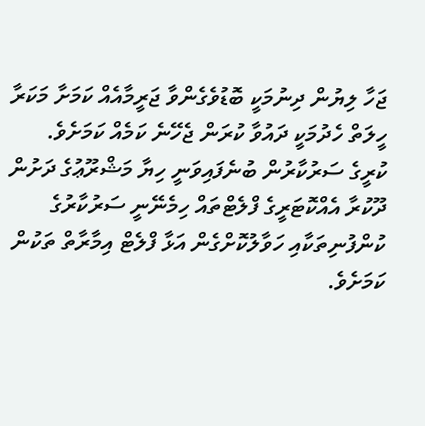ޖަހާ ލިޔުން ދިނުމަކީ ބޮޑުވެގެންވާ ޖަރީމާއެއް ކަމަށާ މަކަރާ ހީލަތް ހެދުމަކީ ދައުވާ ކުރަން ޖެހޭނެ ކަމެއް ކަމަށެވެ.
ކުރީގެ ސަރުކާރުން ބުނެފައިވަނީ ހިޔާ މަޝްރޫޢުގެ ދަށުން ދޫކުރާ އެއްކޮޓަރީގެ ފްލެޓްތައް ހިމެނޭނީ ސަރުކާރުގެ ކުންފުނިތަކާއި ހަވާލުކޮށްގެން އަޅާ ފްލެޓް އިމާރާތް ތަކުން ކަމަށެވެ.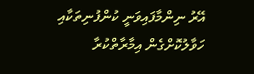އޭރު ނިންމާފައިވަނީ ކުންފުނިތަކާއި ހަވާލުކޮށްގެން އިމާރާތްކުރާ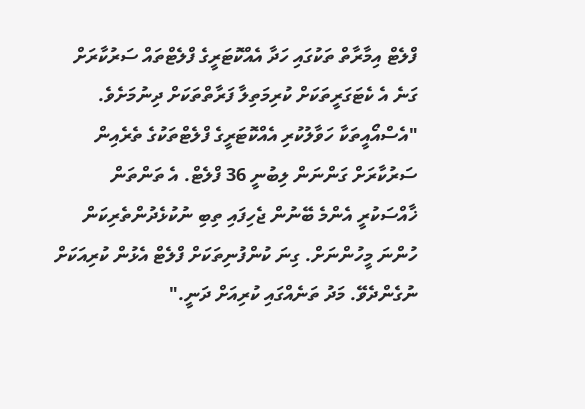ފްލެޓް އިމާރާތް ތަކުގައި ހަދާ އެއްކޮޓަރީގެ ފްލެޓްތައް ސަރުކާރަށް ގަނެ އެ ކެޓަގަރީތަކަށް ކުރިމަތިލާ ފަރާތްތަކަށް ދިނުމަށެވެ.
"އެސްއޯއީތަކާ ހަވާލުކުރި އެއްކޮޓަރީގެ ފްލެޓްތަކުގެ ތެރެއިން ސަރުކާރަށް ގަންނަން ލިބުނީ 36 ފްލެޓް. އެ ތަންތަން ޚާއްސަކުރީ އެންމެ ބޭނުން ޖެހިފައި ތިބި ނުކުޅެދުންތެރިކަން ހުންނަ މީހުންނަށް. ގިނަ ކުންފުނިތަކަށް ފްލެޓް އެޅުން ކުރިއަކަށް ނުގެންދެވޭ. މަދު ތަނެއްގައި ކުރިއަށް ދަނީ."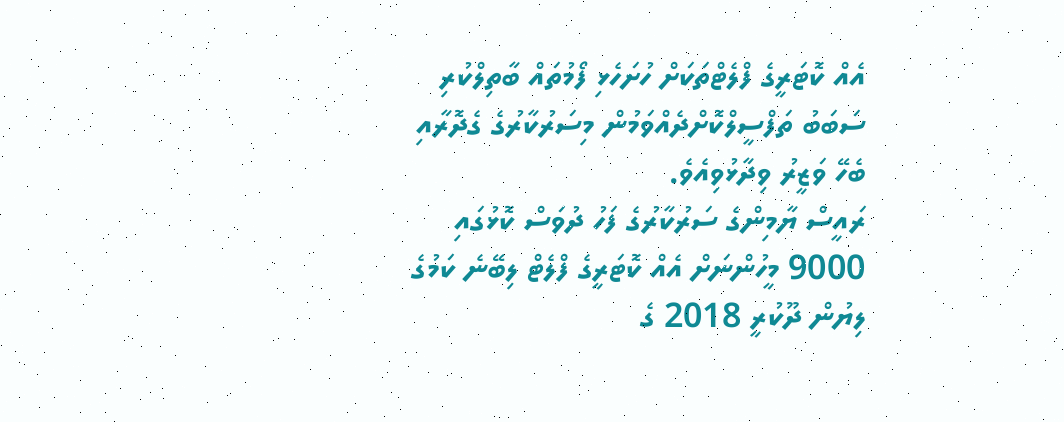އެއް ކޮޓަރީގެ ފްލެޓްތަކަށް ހުށަހެޅި ފޯމުތައް ބާތިލްކުރި ސަބަބު ތަފްސީލްކޮށްދެއްވަމުން މިސަރުކާރުގެ ގެދޮރާއި ބެހޭ ވަޒީރު ވިދާޅުވިއެވެ.
ރައީސް ޔާމިންގެ ސަރުކާރުގެ ފަހު ދުވަސް ކޮޅުގައި 9000 މީހުންނަށް އެއް ކޮޓަރީގެ ފްލެޓް ލިބޭނެ ކަމުގެ ލިޔުން ދޫކުރީ 2018 ގެ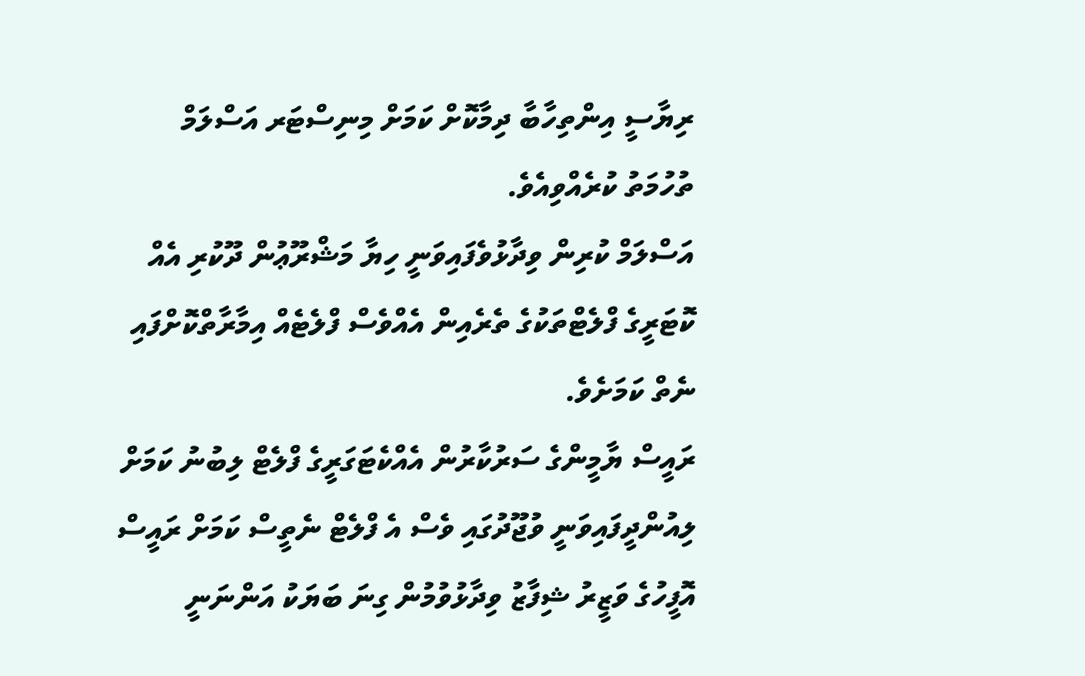ރިޔާސީ އިންތިހާބާ ދިމާކޮށް ކަމަށް މިނިސްޓަރ އަސްލަމް ތުހުމަތު ކުރެއްވިއެވެ.
އަސްލަމް ކުރިން ވިދާޅުވެފައިވަނީ ހިޔާ މަޝްރޫޢުން ދޫކުރި އެއް ކޮޓަރީގެ ފްލެޓްތަކުގެ ތެރެއިން އެއްވެސް ފްލެޓެއް އިމާރާތްކޮށްފައި ނެތް ކަމަށެވެ.
ރައީސް ޔާމީންގެ ސަރުކާރުން އެއްކެޓަގަރީގެ ފްލެޓް ލިބުނު ކަމަށް ލިއުންދީފައިވަނީ ވުޖޫދުގައި ވެސް އެ ފްލެޓް ނެތީސް ކަމަށް ރައީސް އޮފީހުގެ ވަޒީރު ޝިފާޒު ވިދާޅުވުމުން ގިނަ ބަޔަކު އަންނަނީ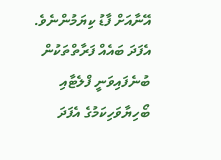އޭނާއަށް ފާޑު ކިޔަމުންނެވެ. އެފަދަ ބައެއް ފަރާތްތަކުން ބުނެފައިވަނީ ފްލެޓާއި ބޯހިޔާވަހިކަމުގެ އެފަދަ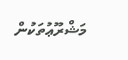މަޝްރޫޢުތަކުން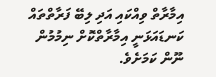އިމާރާތް ވިއްކައި އަދި ލިބޭ ފަރާތްތައް ކަނޑައަޅަނީ އިމާރާތްކޮށް ނިމުމުން ނޫން ކަމަށެވެ.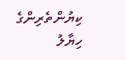ކިޔުންތެރިންގެ ހިޔާލު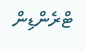ޓްރެންޑިން